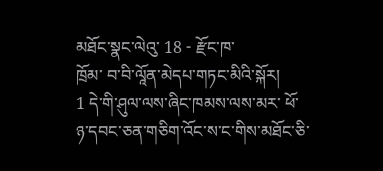མཐོང་སྣང་ལེའུ་ 18 - རྫོང་ཁ་
ཁྲོམ་ བ་བི་ལཱོན་མེདཔ་གཏང་མིའི་སྐོར།
1 དེ་གི་ཤུལ་ལས་ཞིང་ཁམས་ལས་མར་ ཕོ་ཉ་དབང་ཅན་གཅིག་འོང་ས་ང་གིས་མཐོང་ཅི་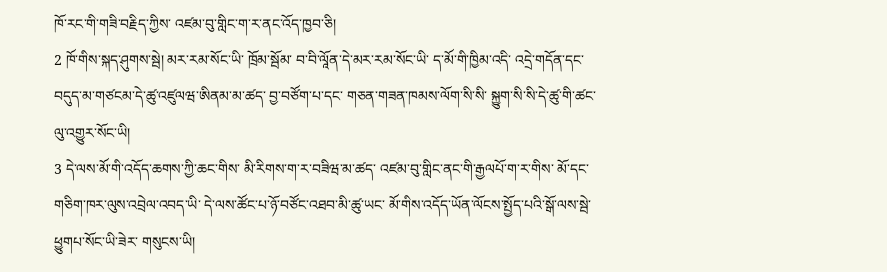ཁོ་རང་གི་གཟི་བརྗིད་ཀྱིས་ འཛམ་བུ་གླིང་ག་ར་ནང་འོད་ཁྱབ་ཅི།
2 ཁོ་གིས་སྐད་ཤུགས་སྦེ། མར་རམ་སོང་ཡི་ ཁྲོམ་སྦོམ་ བ་བི་ལཱོན་དེ་མར་རམ་སོང་ཡི་ ད་མོ་གི་ཁྱིམ་འདི་ འདྲེ་གདོན་དང་བདུད་མ་གཙངམ་དེ་ཚུ་འཛུལཝ་ཨིནམ་མ་ཚད་ བྱ་བཙོག་པ་དང་ གཅན་གཟན་ཁམས་ལོག་སི་སི་ སྐྱུག་སི་སི་དེ་ཚུ་གི་ཚང་ལུ་འགྱུར་སོང་ཡི།
3 དེ་ལས་མོ་གི་འདོད་ཆགས་ཀྱི་ཆང་གིས་ མི་རིགས་ག་ར་བཟིཝ་མ་ཚད་ འཛམ་བུ་གླིང་ནང་གི་རྒྱལཔོ་ག་ར་གིས་ མོ་དང་གཅིག་ཁར་ལུས་འབྲེལ་འབད་ཡི་ དེ་ལས་ཚོང་པ་ཉོ་བཙོང་འཐབ་མི་ཚུ་ཡང་ མོ་གིས་འདོད་ཡོན་ལོངས་སྤྱོད་པའི་སྒོ་ལས་སྦེ་ཕྱུགཔ་སོང་ཡི་ཟེར་ གསུངས་ཡི།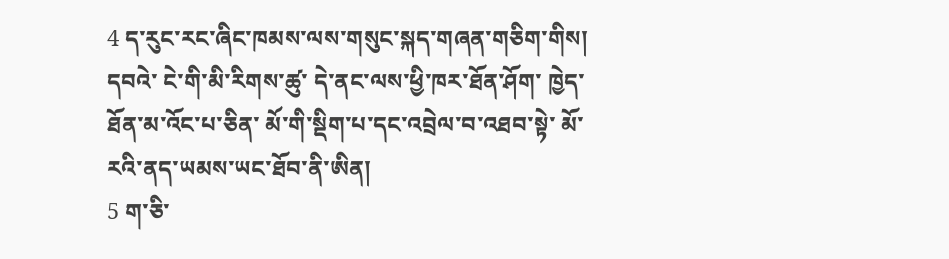4 ད་རུང་རང་ཞིང་ཁམས་ལས་གསུང་སྐད་གཞན་གཅིག་གིས། དབའེ་ ངེ་གི་མི་རིགས་ཚུ་ དེ་ནང་ལས་ཕྱི་ཁར་ཐོན་ཤོག་ ཁྱེད་ཐོན་མ་འོང་པ་ཅིན་ མོ་གི་སྡིག་པ་དང་འབྲེལ་བ་འཐབ་སྟེ་ མོ་རའི་ནད་ཡམས་ཡང་ཐོབ་ནི་ཨིན།
5 ག་ཅི་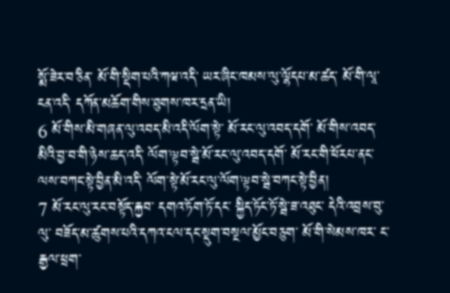སྨོ་ཟེར་བ་ཅིན་ མོ་གི་སྡིག་པའི་ཀཝ་འདི་ ཡར་ཞིང་ཁམས་ལུ་ལྷོདཔ་མ་ཚད་ མོ་གི་ལཱ་ངན་འདི་ དཀོན་མཆོག་གིས་ཐུགས་ཁར་དྲན་ཡི།
6 མོ་གིས་མི་གཞན་ལུ་འབད་མི་འདི་ལོག་སྟེ་ མོ་རང་ལུ་འབད་དགོ་ མོ་གིས་འབད་མིའི་བྱ་བ་གི་ཉེས་ཆད་འདི་ ལོག་ལྟབ་སྦེ་མོ་རང་ལུ་འབད་དགོ་ མོ་རང་གི་ཕོརཔ་ནང་ལས་བཀང་སྟེ་བྱིན་མི་འདི་ ལོག་སྟེ་མོ་རང་ལུ་ལོག་ལྟབ་སྦེ་བཀང་སྟེ་བྱིན།
7 མོ་རང་ལུ་རང་བསྟོད་རྐྱབ་ དགའ་ཏོག་ཏོ་དང་ སྐྱིད་ཏོང་ཏོ་སྦེ་ཟ་འཐུང་ དེའི་འབྲས་བུ་ལུ་ བཟོད་མ་ཚུགས་པའི་དཀའ་ངལ་དང་སྡུག་བསྔལ་མྱོང་བཅུག་ མོ་གི་སེམས་ཁར་ ང་རྒྱལ་ཕྲག་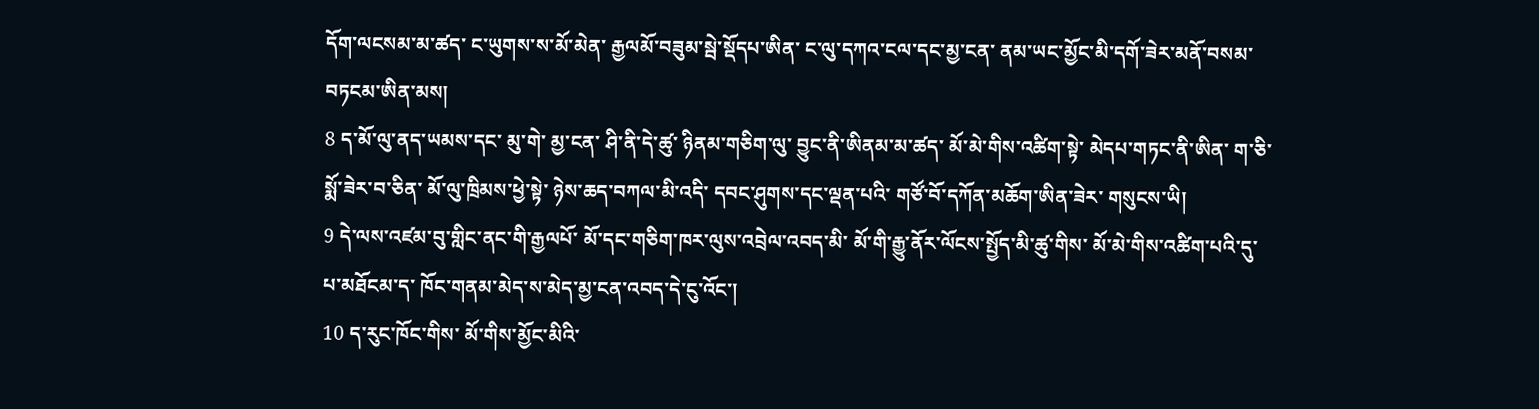དོག་ལངསམ་མ་ཚད་ ང་ཡུགས་ས་མོ་མེན་ རྒྱལམོ་བཟུམ་སྦེ་སྡོདཔ་ཨིན་ ང་ལུ་དཀའ་ངལ་དང་མྱ་ངན་ ནམ་ཡང་མྱོང་མི་དགོ་ཟེར་མནོ་བསམ་བཏངམ་ཨིན་མས།
8 ད་མོ་ལུ་ནད་ཡམས་དང་ མུ་གེ་ མྱ་ངན་ ཤི་ནི་དེ་ཚུ་ ཉིནམ་གཅིག་ལུ་ བྱུང་ནི་ཨིནམ་མ་ཚད་ མོ་མེ་གིས་འཚིག་སྟེ་ མེདཔ་གཏང་ནི་ཨིན་ ག་ཅི་སྨོ་ཟེར་བ་ཅིན་ མོ་ལུ་ཁྲིམས་ཕྱེ་སྟེ་ ཉེས་ཆད་བཀལ་མི་འདི་ དབང་ཤུགས་དང་ལྡན་པའི་ གཙོ་བོ་དཀོན་མཆོག་ཨིན་ཟེར་ གསུངས་ཡི།
9 དེ་ལས་འཛམ་བུ་གླིང་ནང་གི་རྒྱལཔོ་ མོ་དང་གཅིག་ཁར་ལུས་འབྲེལ་འབད་མི་ མོ་གི་རྒྱུ་ནོར་ལོངས་སྤྱོད་མི་ཚུ་གིས་ མོ་མེ་གིས་འཚིག་པའི་དུ་པ་མཐོངམ་ད་ ཁོང་གནམ་མེད་ས་མེད་མྱ་ངན་འབད་དེ་ངུ་འོང་།
10 ད་རུང་ཁོང་གིས་ མོ་གིས་མྱོང་མིའི་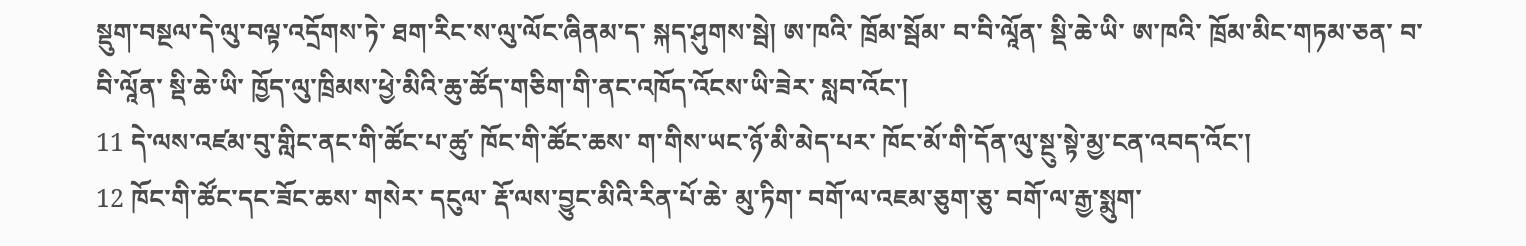སྡུག་བསྔལ་དེ་ལུ་བལྟ་འདྲོགས་ཏེ་ ཐག་རིང་ས་ལུ་ལོང་ཞིནམ་ད་ སྐད་ཤུགས་སྦེ། ཨ་ཁའི་ ཁྲོམ་སྦོམ་ བ་བི་ལཱོན་ སྡི་ཆེ་ཡི་ ཨ་ཁའི་ ཁྲོམ་མིང་གཏམ་ཅན་ བ་བི་ལཱོན་ སྡི་ཆེ་ཡི་ ཁྱོད་ལུ་ཁྲིམས་ཕྱེ་མིའི་ཆུ་ཚོད་གཅིག་གི་ནང་འཁོད་འོངས་ཡི་ཟེར་ སླབ་འོང་།
11 དེ་ལས་འཛམ་བུ་གླིང་ནང་གི་ཚོང་པ་ཚུ་ ཁོང་གི་ཚོང་ཆས་ ག་གིས་ཡང་ཉོ་མི་མེད་པར་ ཁོང་མོ་གི་དོན་ལུ་སྔུ་སྟེ་མྱ་ངན་འབད་འོང་།
12 ཁོང་གི་ཚོང་དང་ཟོང་ཆས་ གསེར་ དངུལ་ རྡོ་ལས་བྱུང་མིའི་རིན་པོ་ཆེ་ མུ་ཏིག་ བགོ་ལ་འཇམ་ཅུག་ཅུ་ བགོ་ལ་རྒྱ་སྨུག་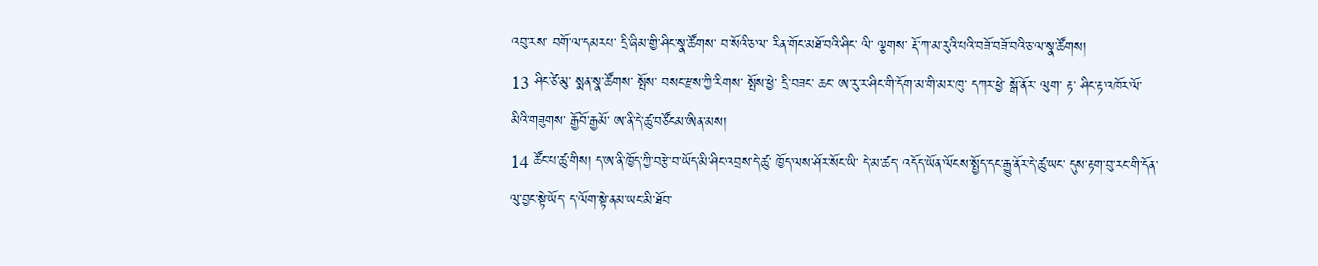འབུ་རས་ བགོ་ལ་དམརཔ་ དྲི་ཞིམ་གྱི་ཤིང་སྣ་ཚོགས་ བ་སོའི་ཅ་ལ་ རིན་གོང་མཐོ་བའི་ཤིང་ ལི་ ལྕགས་ རྡོ་ཀ་མ་རུའི་པའི་བཟོ་བཟོ་བའི་ཅ་ལ་སྣ་ཚོགས།
13 ཤིང་ཙེ་མུ་ སྨན་སྣ་ཚོགས་ སྤོས་ བསང་རྫས་ཀྱི་རིགས་ སྤོས་ཕྱེ་ དྲི་བཟང་ ཆང་ ཨ་རུ་ར་ཤིང་གི་དོག་མ་གི་མར་ཁུ་ དཀར་ཕྱེ་ སྒོ་ནོར་ ལུག་ རྟ་ ཤིང་རྟ་འཁོར་ལོ་ མིའི་གཟུགས་ རྒྱོབོ་རྒྱམོ་ ཨ་ནི་དེ་ཚུ་བཙོངམ་ཨིན་མས།
14 ཚོང་པ་ཚུ་གིས། ད་ཨ་ནི་ཁྱོད་ཀྱི་བརྩེ་བ་ཡོད་མི་ཤིང་འབྲས་དེ་ཚུ་ ཁྱོད་ལས་ཤོར་སོང་ཡི་ དེ་མ་ཚད་ འདོད་ཡོན་ལོངས་སྤྱོད་དང་རྒྱུ་ནོར་དེ་ཚུ་ཡང་ དུས་རྟག་བུ་རང་གི་དོན་ལུ་བྱང་སྟེ་ཡོད་ ད་ལོག་སྟེ་ནམ་ཡང་མི་ཐོབ་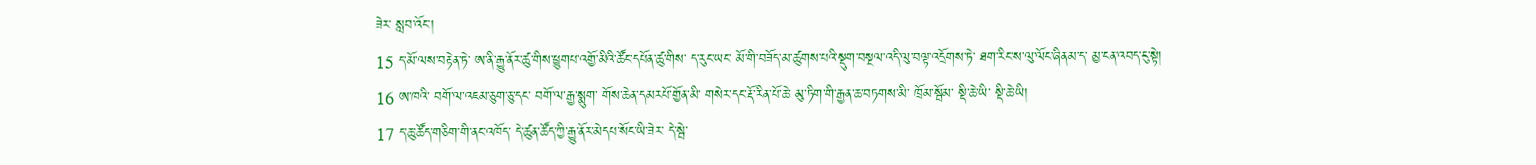ཟེར་ སླབ་འོང་།
15 ད་མོ་ལས་བརྟེན་ཏེ་ ཨ་ནི་རྒྱུ་ནོར་ཚུ་གིས་ཕྱུགཔ་འགྱོ་མིའི་ཚོང་དཔོན་ཚུ་གིས་ ད་རུང་ཡང་ མོ་གི་བཟོད་མ་ཚུགས་པའི་སྡུག་བསྔལ་འདི་ལུ་བལྟ་འདྲོགས་ཏེ་ ཐག་རིང་ས་ལུ་ལོང་ཞིནམ་ད་ མྱ་ངན་འབད་ངུ་སྟེ།
16 ཨ་ཁའི་ བགོ་ལ་འཇམ་ཅུག་ཅུ་དང་ བགོ་ལ་རྒྱ་སྨུག་ གོས་ཆེན་དམརཔོ་གྱོན་མི་ གསེར་དང་རྡོ་རིན་པོ་ཆེ་ མུ་ཏིག་གི་རྒྱན་ཆ་བཏགས་མི་ ཁྲོམ་སྦོམ་ སྡི་ཆེ་ཡི་ སྡི་ཆེ་ཡི།
17 ད་ཆུ་ཚོད་གཅིག་གི་ནང་འཁོད་ དེ་ཚུན་ཚོད་ཀྱི་རྒྱུ་ནོར་མེདཔ་སོང་ཡི་ཟེར་ དེ་སྦེ་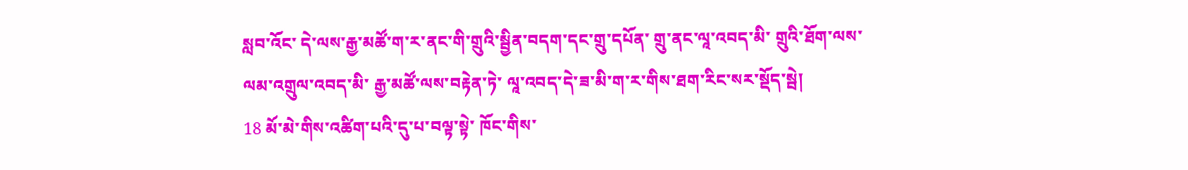སླབ་འོང་ དེ་ལས་རྒྱ་མཚོ་ག་ར་ནང་གི་གྲུའི་སྦྱིན་བདག་དང་གྲུ་དཔོན་ གྲུ་ནང་ལཱ་འབད་མི་ གྲུའི་ཐོག་ལས་ལམ་འགྲུལ་འབད་མི་ རྒྱ་མཚོ་ལས་བརྟེན་ཏེ་ ལཱ་འབད་དེ་ཟ་མི་ག་ར་གིས་ཐག་རིང་སར་སྡོད་སྦེ།
18 མོ་མེ་གིས་འཚིག་པའི་དུ་པ་བལྟ་སྟེ་ ཁོང་གིས་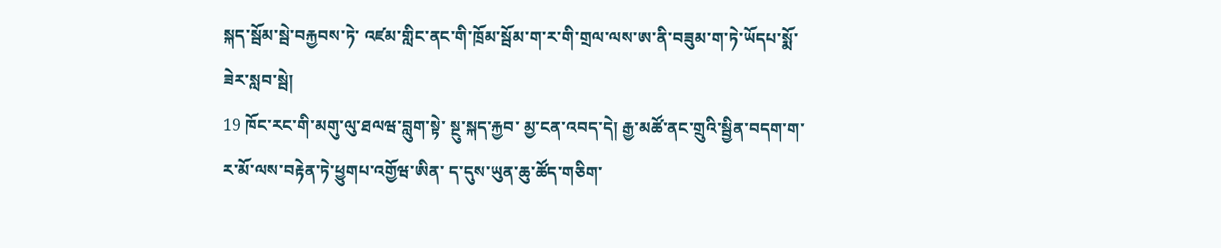སྐད་སྦོམ་སྦེ་བརྐྱབས་ཏེ་ འཛམ་གླིང་ནང་གི་ཁྲོམ་སྦོམ་ག་ར་གི་གྲལ་ལས་ཨ་ནི་བཟུམ་ག་ཏེ་ཡོདཔ་སྨོ་ཟེར་སླབ་སྦེ།
19 ཁོང་རང་གི་མགུ་ལུ་ཐལཝ་བླུག་སྟེ་ སྔུ་སྐད་རྐྱབ་ མྱ་ངན་འབད་དེ། རྒྱ་མཚོ་ནང་གྲུའི་སྦྱིན་བདག་ག་ར་མོ་ལས་བརྟེན་ཏེ་ཕྱུགཔ་འགྱོཝ་ཨིན་ ད་དུས་ཡུན་ཆུ་ཚོད་གཅིག་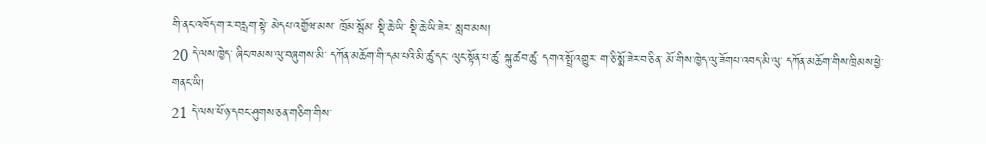གི་ནང་འཁོད་ག་ར་བརླག་སྟེ་ མེདཔ་འགྱོཝ་མས་ ཁྲོམ་སྦོམ་ སྡི་ཆེ་ཡི་ སྡི་ཆེ་ཡི་ཟེར་ སླབ་མས།
20 དེ་ལས་ཁྱེད་ ཞིང་ཁམས་ལུ་བཞུགས་མི་ དཀོན་མཆོག་གི་དམ་པའི་མི་ཚུ་དང་ ལུང་སྟོན་པ་ཚུ་ སྐུ་ཚབ་ཚུ་ དགའ་སྤྲོ་འགྱུར་ ག་ཅི་སྨོ་ཟེར་བ་ཅིན་ མོ་གིས་ཁྱེད་ལུ་ཟོགཔ་འབད་མི་ལུ་ དཀོན་མཆོག་གིས་ཁྲིམས་ཕྱེ་གནང་ཡི།
21 དེ་ལས་ཕོ་ཉ་དབང་ཤུགས་ཅན་གཅིག་གིས་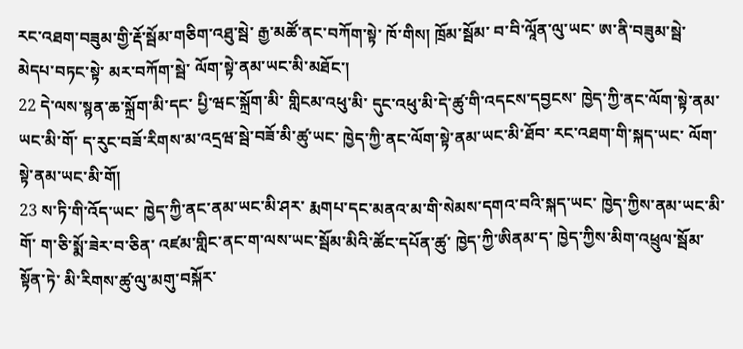རང་འཐག་བཟུམ་གྱི་རྡོ་སྦོམ་གཅིག་འཐུ་སྦེ་ རྒྱ་མཚོ་ནང་བཀོག་སྟེ་ ཁོ་གིས། ཁྲོམ་སྦོམ་ བ་བི་ལཱོན་ལུ་ཡང་ ཨ་ནི་བཟུམ་སྦེ་མེདཔ་བཏང་སྟེ་ མར་བཀོག་སྦེ་ ལོག་སྟེ་ནམ་ཡང་མི་མཐོང་།
22 དེ་ལས་སྙན་ཆ་སྐྲོག་མི་དང་ པྱི་ཝང་སྐྲོག་མི་ གླིངམ་འཕུ་མི་ དུང་འཕུ་མི་དེ་ཚུ་གི་འདངས་དབྱངས་ ཁྱེད་ཀྱི་ནང་ལོག་སྟེ་ནམ་ཡང་མི་གོ་ ད་རུང་བཟོ་རིགས་མ་འདྲཝ་སྦེ་བཟོ་མི་ཚུ་ཡང་ ཁྱེད་ཀྱི་ནང་ལོག་སྟེ་ནམ་ཡང་མི་ཐོབ་ རང་འཐག་གི་སྐད་ཡང་ ལོག་སྟེ་ནམ་ཡང་མི་གོ།
23 ས་ཏི་གི་འོད་ཡང་ ཁྱེད་ཀྱི་ནང་ནམ་ཡང་མི་ཤར་ རྨགཔ་དང་མནའ་མ་གི་སེམས་དགའ་བའི་སྐད་ཡང་ ཁྱེད་ཀྱིས་ནམ་ཡང་མི་གོ་ ག་ཅི་སྨོ་ཟེར་བ་ཅིན་ འཛམ་གླིང་ནང་ག་ལས་ཡང་སྦོམ་མིའི་ཚོང་དཔོན་ཚུ་ ཁྱེད་ཀྱི་ཨིནམ་ད་ ཁྱེད་ཀྱིས་མིག་འཕྲུལ་སྦོམ་སྟོན་ཏེ་ མི་རིགས་ཚུ་ལུ་མགུ་བསྐོར་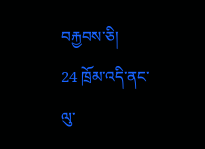བརྐྱབས་ཅི།
24 ཁྲོམ་འདི་ནང་ལུ་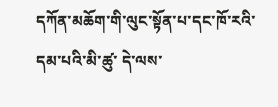དཀོན་མཆོག་གི་ལུང་སྟོན་པ་དང་ཁོ་རའི་དམ་པའི་མི་ཚུ་ དེ་ལས་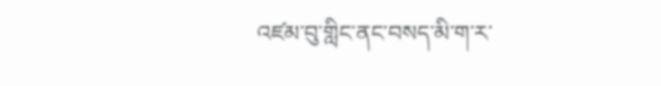འཛམ་བུ་གླིང་ནང་བསད་མི་ག་ར་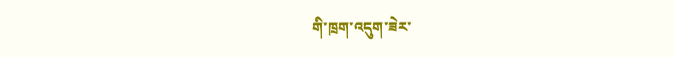གི་ཁྲག་འདུག་ཟེར་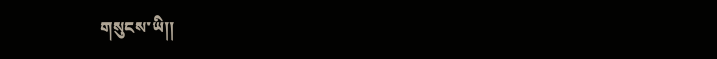གསུངས་ཡི།།